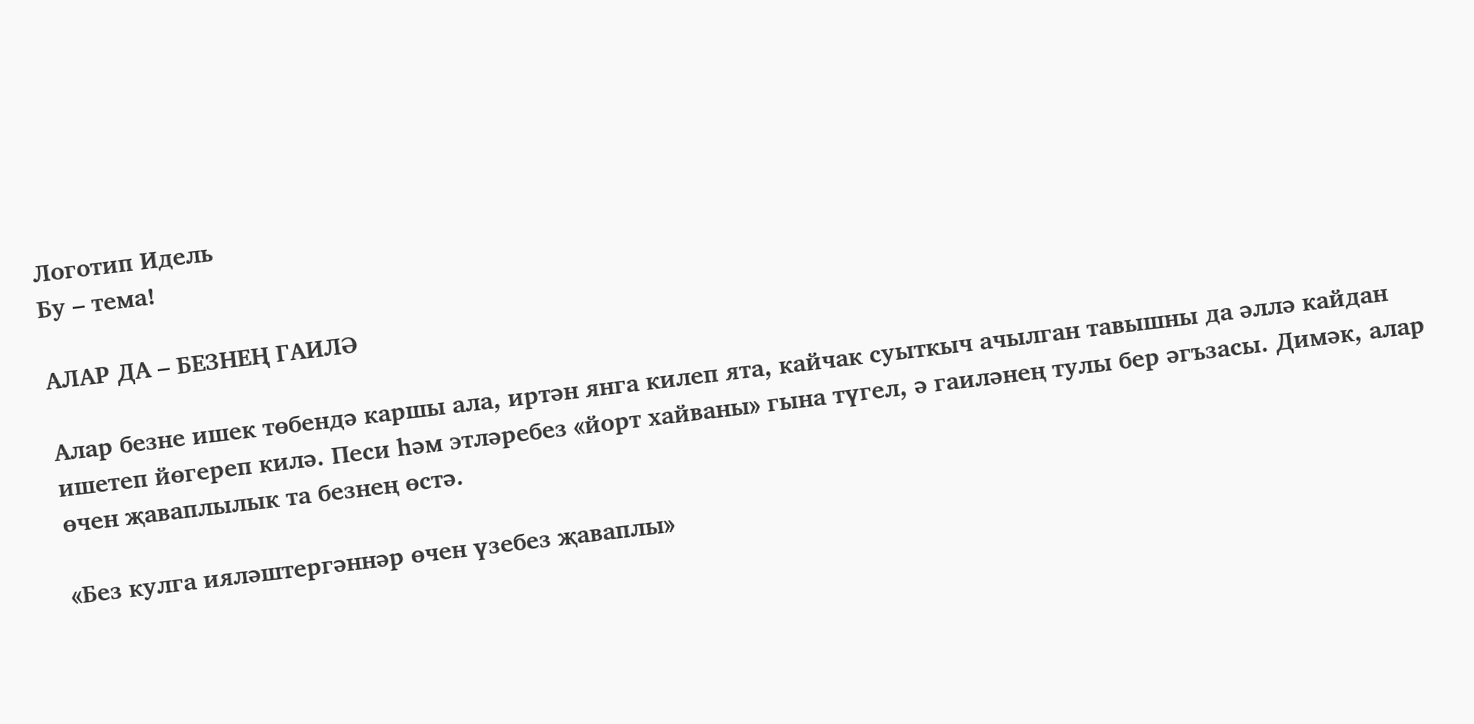Логотип Идель
Бу – тема!

АЛАР ДА – БЕЗНЕҢ ГАИЛӘ

Алар безне ишек төбендә каршы ала, иртән янга килеп ята, кайчак суыткыч ачылган тавышны да әллә кайдан ишетеп йөгереп килә. Песи һәм этләребез «йорт хайваны» гына түгел, ә гаиләнең тулы бер әгъзасы. Димәк, алар өчен җаваплылык та безнең өстә.

«Без кулга ияләштергәннәр өчен үзебез җаваплы»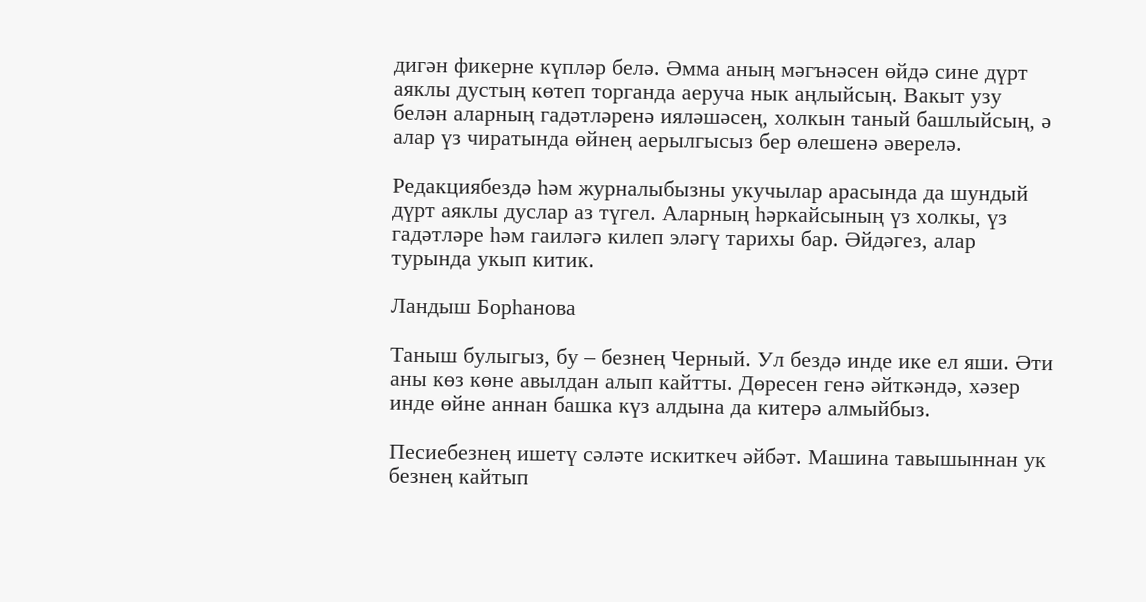дигән фикерне күпләр белә. Әмма аның мәгънәсен өйдә сине дүрт аяклы дустың көтеп торганда аеруча нык аңлыйсың. Вакыт узу белән аларның гадәтләренә ияләшәсең, холкын таный башлыйсың, ә алар үз чиратында өйнең аерылгысыз бер өлешенә әверелә.

Редакциябездә һәм журналыбызны укучылар арасында да шундый дүрт аяклы дуслар аз түгел. Аларның һәркайсының үз холкы, үз гадәтләре һәм гаиләгә килеп эләгү тарихы бар. Әйдәгез, алар турында укып китик.

Ландыш Борһанова

Таныш булыгыз, бу – безнең Черный. Ул бездә инде ике ел яши. Әти аны көз көне авылдан алып кайтты. Дөресен генә әйткәндә, хәзер инде өйне аннан башка күз алдына да китерә алмыйбыз.

Песиебезнең ишетү сәләте искиткеч әйбәт. Машина тавышыннан ук безнең кайтып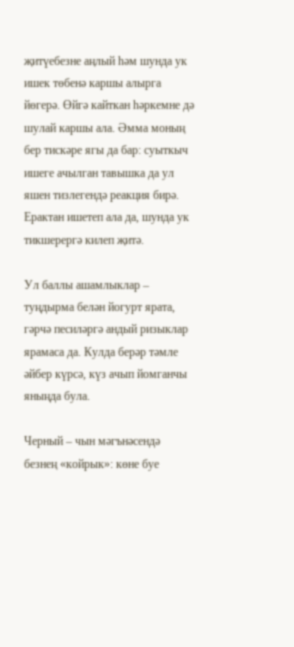җитүебезне аңлый һәм шунда ук ишек төбенә каршы алырга йөгерә. Өйгә кайткан һәркемне дә шулай каршы ала. Әмма моның бер тискәре ягы да бар: суыткыч ишеге ачылган тавышка да ул яшен тизлегендә реакция бирә. Ерактан ишетеп ала да, шунда ук тикшерергә килеп җитә.

Ул баллы ашамлыклар – туңдырма белән йогурт ярата, гәрчә песиләргә андый ризыклар ярамаса да. Кулда берәр тәмле әйбер күрсә, күз ачып йомганчы яныңда була.

Черный – чын мәгънәсендә безнең «койрык»: көне буе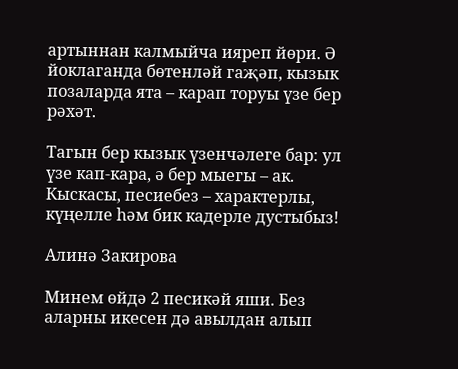артыннан калмыйча ияреп йөри. Ә йоклаганда бөтенләй гаҗәп, кызык позаларда ята – карап торуы үзе бер рәхәт.

Тагын бер кызык үзенчәлеге бар: ул үзе кап-кара, ә бер мыегы – ак. Кыскасы, песиебез – характерлы, күңелле һәм бик кадерле дустыбыз!

Алинә Закирова

Минем өйдә 2 песикәй яши. Без аларны икесен дә авылдан алып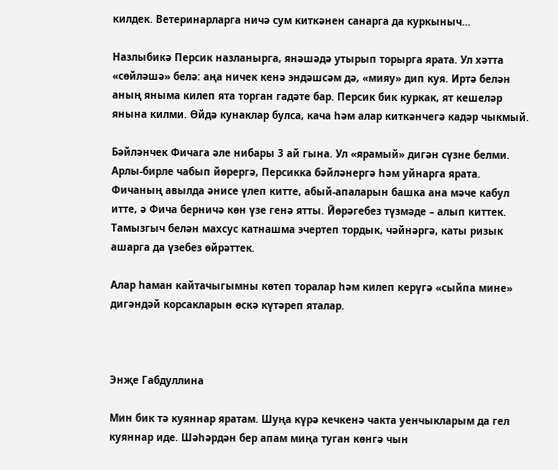килдек. Ветеринарларга ничә сум киткәнен санарга да куркыныч…

Назлыбикә Персик назланырга, янәшәдә утырып торырга ярата. Ул хәтта «сөйләшә» белә: аңа ничек кенә эндәшсәм дә, «мияу» дип куя. Иртә белән аның яныма килеп ята торган гадәте бар. Персик бик куркак, ят кешеләр янына килми. Өйдә кунаклар булса, кача һәм алар киткәнчегә кадәр чыкмый.

Бәйләнчек Фичага әле нибары 3 ай гына. Ул «ярамый» дигән сүзне белми. Арлы-бирле чабып йөрергә, Персикка бәйләнергә һәм уйнарга ярата. Фичаның авылда әнисе үлеп китте, абый-апаларын башка ана мәче кабул итте, ә Фича берничә көн үзе генә ятты. Йөрәгебез түзмәде – алып киттек. Тамызгыч белән махсус катнашма эчертеп тордык, чәйнәргә, каты ризык ашарга да үзебез өйрәттек.

Алар һаман кайтачыгымны көтеп торалар һәм килеп керүгә «сыйпа мине» дигәндәй корсакларын өскә күтәреп яталар.



Энҗе Габдуллина

Мин бик тә куяннар яратам. Шуңа күрә кечкенә чакта уенчыкларым да гел куяннар иде. Шәһәрдән бер апам миңа туган көнгә чын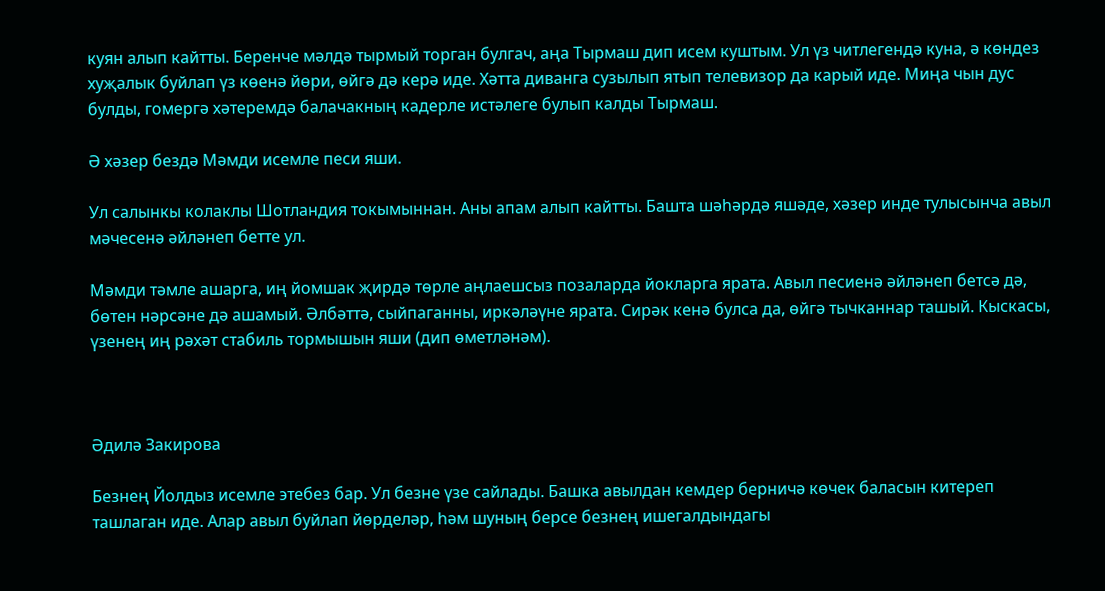куян алып кайтты. Беренче мәлдә тырмый торган булгач, аңа Тырмаш дип исем куштым. Ул үз читлегендә куна, ә көндез хуҗалык буйлап үз көенә йөри, өйгә дә керә иде. Хәтта диванга сузылып ятып телевизор да карый иде. Миңа чын дус булды, гомергә хәтеремдә балачакның кадерле истәлеге булып калды Тырмаш.

Ә хәзер бездә Мәмди исемле песи яши.

Ул салынкы колаклы Шотландия токымыннан. Аны апам алып кайтты. Башта шәһәрдә яшәде, хәзер инде тулысынча авыл мәчесенә әйләнеп бетте ул.

Мәмди тәмле ашарга, иң йомшак җирдә төрле аңлаешсыз позаларда йокларга ярата. Авыл песиенә әйләнеп бетсә дә, бөтен нәрсәне дә ашамый. Әлбәттә, сыйпаганны, иркәләүне ярата. Сирәк кенә булса да, өйгә тычканнар ташый. Кыскасы, үзенең иң рәхәт стабиль тормышын яши (дип өметләнәм).



Әдилә Закирова

Безнең Йолдыз исемле этебез бар. Ул безне үзе сайлады. Башка авылдан кемдер берничә көчек баласын китереп ташлаган иде. Алар авыл буйлап йөрделәр, һәм шуның берсе безнең ишегалдындагы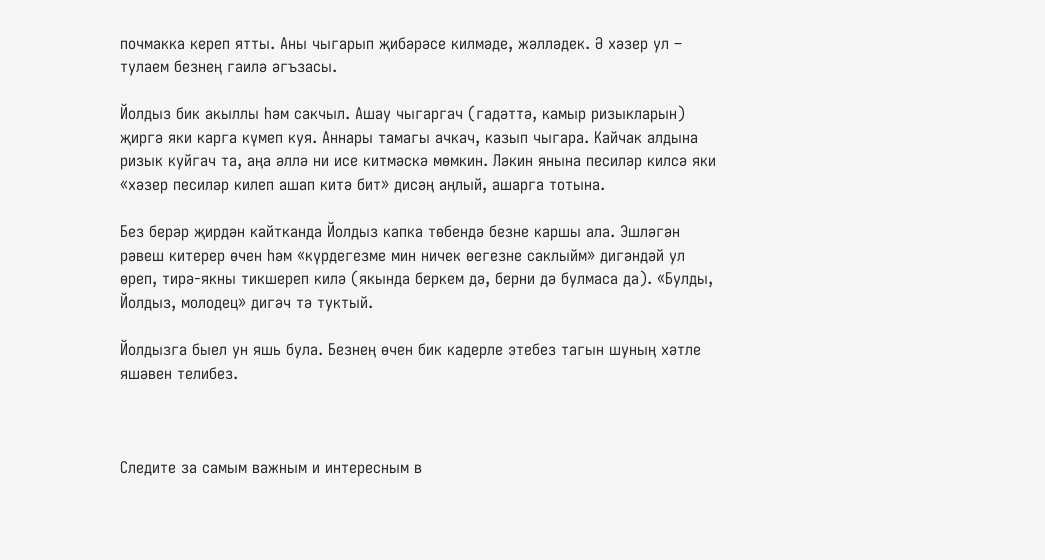почмакка кереп ятты. Аны чыгарып җибәрәсе килмәде, жәлләдек. Ә хәзер ул – тулаем безнең гаилә әгъзасы.

Йолдыз бик акыллы һәм сакчыл. Ашау чыгаргач (гадәттә, камыр ризыкларын) җиргә яки карга күмеп куя. Аннары тамагы ачкач, казып чыгара. Кайчак алдына ризык куйгач та, аңа әллә ни исе китмәскә мөмкин. Ләкин янына песиләр килсә яки «хәзер песиләр килеп ашап китә бит» дисәң аңлый, ашарга тотына.

Без берәр җирдән кайтканда Йолдыз капка төбендә безне каршы ала. Эшләгән рәвеш китерер өчен һәм «күрдегезме мин ничек өегезне саклыйм» дигәндәй ул өреп, тирә-якны тикшереп килә (якында беркем дә, берни дә булмаса да). «Булды, Йолдыз, молодец» дигәч тә туктый.

Йолдызга быел ун яшь була. Безнең өчен бик кадерле этебез тагын шуның хәтле яшәвен телибез.



Следите за самым важным и интересным в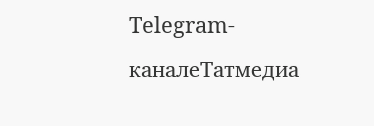Telegram-каналеТатмедиа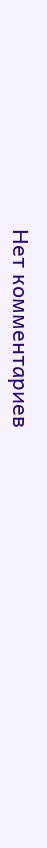Нет комментариев